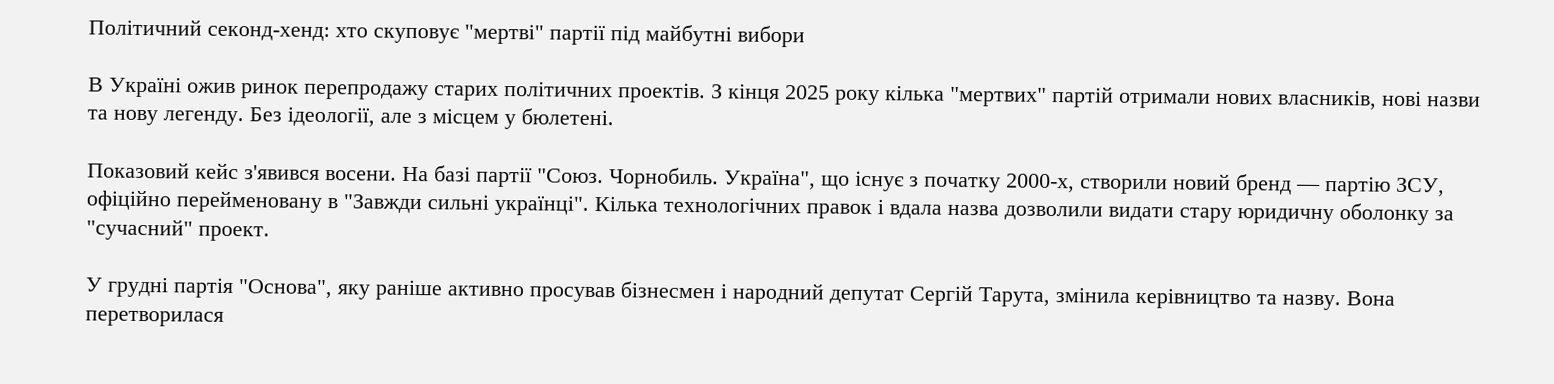Політичний секонд-хенд: хто скуповує "мертві" партії під майбутні вибори

В Україні ожив ринок перепродажу старих політичних проектів. З кінця 2025 року кілька "мертвих" партій отримали нових власників, нові назви та нову легенду. Без ідеології, але з місцем у бюлетені.

Показовий кейс з'явився восени. На базі партії "Союз. Чорнобиль. Україна", що існує з початку 2000-х, створили новий бренд — партію ЗСУ, офіційно перейменовану в "Завжди сильні українці". Кілька технологічних правок і вдала назва дозволили видати стару юридичну оболонку за "сучасний" проект.

У грудні партія "Основа", яку раніше активно просував бізнесмен і народний депутат Сергій Тарута, змінила керівництво та назву. Вона перетворилася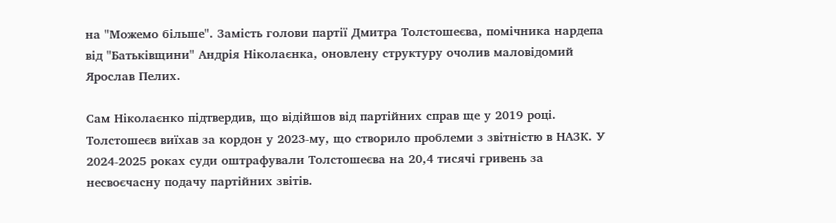на "Можемо більше". Замість голови партії Дмитра Толстошеєва, помічника нардепа від "Батьківщини" Андрія Ніколаєнка, оновлену структуру очолив маловідомий Ярослав Пелих.

Сам Ніколаєнко підтвердив, що відійшов від партійних справ ще у 2019 році. Толстошеєв виїхав за кордон у 2023-му, що створило проблеми з звітністю в НАЗК. У 2024-2025 роках суди оштрафували Толстошеєва на 20,4 тисячі гривень за несвоєчасну подачу партійних звітів.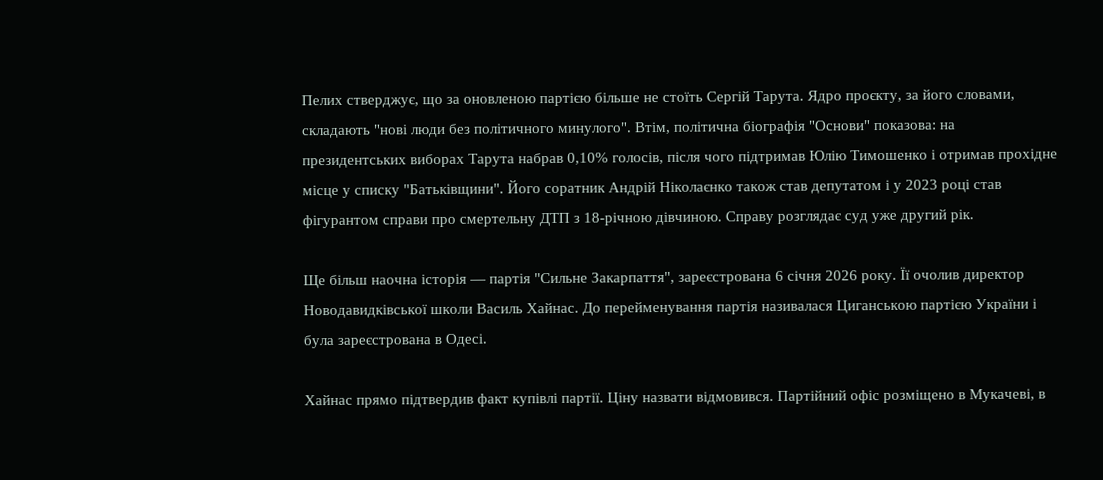Пелих стверджує, що за оновленою партією більше не стоїть Сергій Тарута. Ядро проєкту, за його словами, складають "нові люди без політичного минулого". Втім, політична біографія "Основи" показова: на президентських виборах Тарута набрав 0,10% голосів, після чого підтримав Юлію Тимошенко і отримав прохідне місце у списку "Батьківщини". Його соратник Андрій Ніколаєнко також став депутатом і у 2023 році став фігурантом справи про смертельну ДТП з 18-річною дівчиною. Справу розглядає суд уже другий рік.

Ще більш наочна історія — партія "Сильне Закарпаття", зареєстрована 6 січня 2026 року. Її очолив директор Новодавидківської школи Василь Хайнас. До перейменування партія називалася Циганською партією України і була зареєстрована в Одесі.

Хайнас прямо підтвердив факт купівлі партії. Ціну назвати відмовився. Партійний офіс розміщено в Мукачеві, в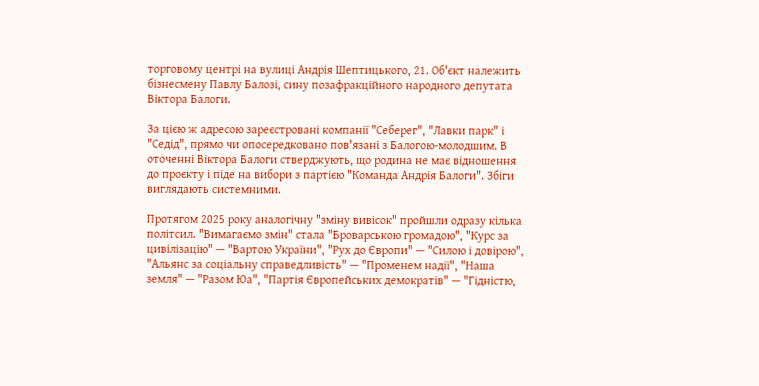торговому центрі на вулиці Андрія Шептицького, 21. Об'єкт належить бізнесмену Павлу Балозі, сину позафракційного народного депутата Віктора Балоги.

За цією ж адресою зареєстровані компанії "Себерег", "Лавки парк" і "Седід", прямо чи опосередковано пов'язані з Балогою-молодшим. В оточенні Віктора Балоги стверджують, що родина не має відношення до проєкту і піде на вибори з партією "Команда Андрія Балоги". Збіги виглядають системними.

Протягом 2025 року аналогічну "зміну вивісок" пройшли одразу кілька політсил. "Вимагаємо змін" стала "Броварською громадою", "Курс за цивілізацію" — "Вартою України", "Рух до Європи" — "Силою і довірою", "Альянс за соціальну справедливість" — "Променем надії", "Наша земля" — "Разом Юа", "Партія Європейських демократів" — "Гідністю,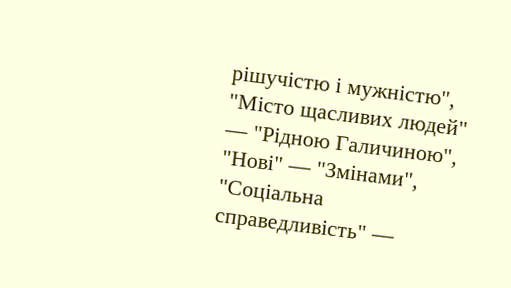рішучістю і мужністю", "Місто щасливих людей" — "Рідною Галичиною", "Нові" — "Змінами", "Соціальна справедливість" —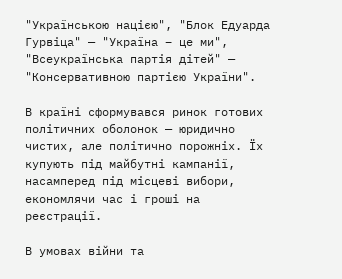"Українською нацією", "Блок Едуарда Гурвіца" — "Україна – це ми", "Всеукраїнська партія дітей" — "Консервативною партією України".

В країні сформувався ринок готових політичних оболонок — юридично чистих, але політично порожніх. Їх купують під майбутні кампанії, насамперед під місцеві вибори, економлячи час і гроші на реєстрації.

В умовах війни та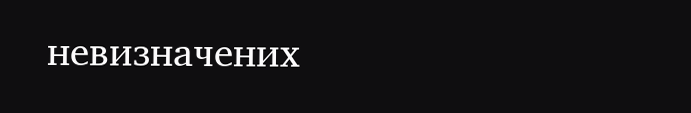невизначених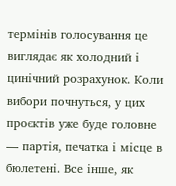термінів голосування це виглядає як холодний і цинічний розрахунок. Коли вибори почнуться, у цих проєктів уже буде головне — партія, печатка і місце в бюлетені. Все інше, як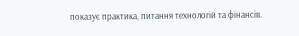показує практика, питання технологій та фінансів.